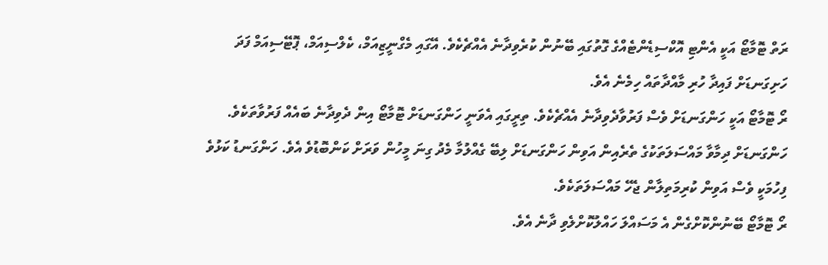ރަތް ޓޮމާޓޯ އަކީ އެންޓި އޮކްސިޑެންޓެއްގެ ގޮތުގައި ބޭނުން ކުރެވިދާނެ އެއްޗެކެވެ. އޭގައި މެގްނީޒިއަމް، ކެލްސިއަމް، ޕޮޓޭސިއަމް ފަދަ ހަށިގަނޑަށް ފައިދާ ހުރި މާއްދާތައް ހިމެނެ އެވެ.
ރޯ ޓޮމާޓޯ އަކީ ހަންގަނޑަށް ވެސް ފަރުވާދެވިދާނެ އެއްޗެކެވެ. ތިރީގައި އެވަނީ ހަންގަނޑަށް ޓޮމާޓޯ އިން ދެވިދާނެ ބައެއް ފަރުވާތަކެވެ.
ހަންގަނޑަށް ދިމާވާ މައްސަލަތަކުގެ ތެރެއިން އަވިން ހަންގަނޑަށް ލިބޭ ގެއްލުމާ މެދު ގިނަ މީހުން ވަރަށް ކަންބޮޑުވެ އެވެ. ހަންގަނޑު ކަޅުވެ ފިހުމަކީ ވެސް އަވިން ކުރިމަތިލާން ޖެހޭ މައްސަލަތަކެވެ.
ރޯ ޓޮމާޓޯ ބޭނުންކޮށްގެން އެ މަސައްލަ ހައްލުކޮށްލެވި ދާނެ އެވެ.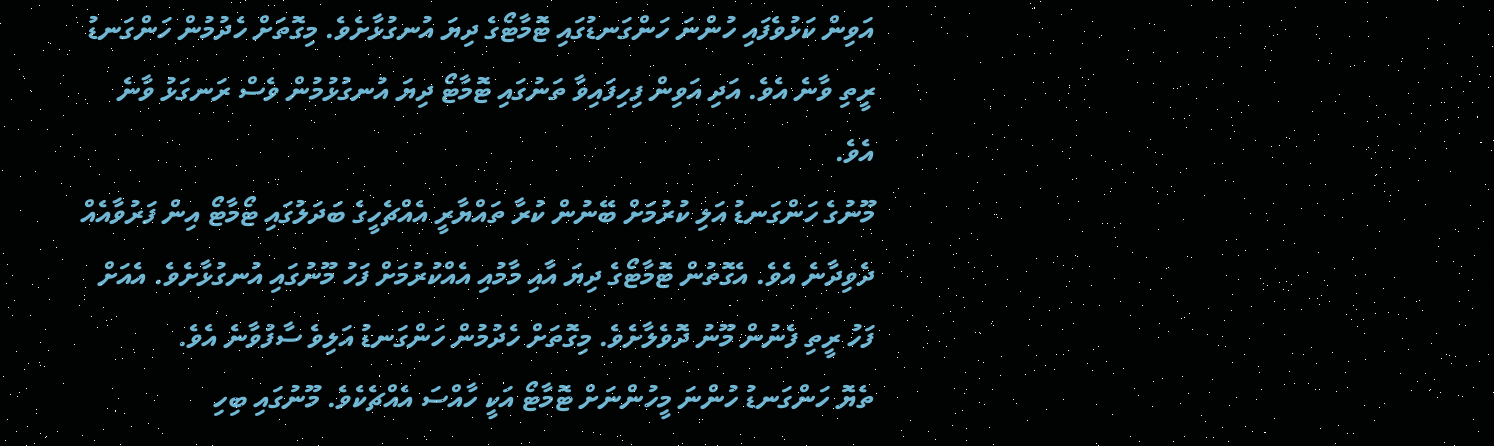އަވިން ކަޅުވެފައި ހުންނަ ހަންގަނޑުގައި ޓޮމާޓޯގެ ދިޔަ އުނގުޅާށެވެ. މިގޮތަށް ހެދުމުން ހަންގަނޑު ރީތި ވާނެ އެވެ. އަދި އަވިން ފިހިފައިވާ ތަނުގައި ޓޮމާޓޯ ދިޔަ އުނގުޅުމުން ވެސް ރަނގަޅު ވާނެ އެވެ.
މޫނުގެ ހަންގަނޑު އަލި ކުރުމަށް ބޭނުން ކުރާ ތައްޔާރީ އެއްޗެހީގެ ބަދަލުގައި ޓޯމާޓޯ އިން ފަރުވާއެއް ދެވިދާނެ އެވެ. އެގޮތުން ޓޮމާޓޯގެ ދިޔަ އާއި މާމުއި އެއްކުރުމަށް ފަހު މޫނުގައި އުނގުޅާށެވެ. އެއަށް ފަހު ރީތި ފެނުން މޫނު ދޮވެލާށެވެ. މިގޮތަށް ހެދުމުން ހަންގަނޑު އަލިވެ ސާފުވާނެ އެވެ.
ތެޔޮ ހަންގަނޑު ހުންނަ މީހުންނަށް ޓޮމާޓޯ އަކީ ހާއްސަ އެއްޗެކެވެ. މޫނުގައި ބިހި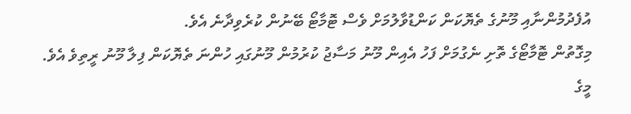އުފެދުމުންނާއި މޫނުގެ ތެޔޮކަން ކަންޑުވާލުމަށް ވެސް ޓޮމާޓޯ ބޭނުން ކުރެވިދާނެ އެވެ.
މިގޮތުން ޓޮމާޓޯގެ ތޮށި ނެގުމަށް ފަހު އެއިން މޫނު މަސާޖު ކުރުމުން މޫނުގައި ހުންނަ ތެޔޮކަން ފިލާ މޫނު ރީތިވެ އެވެ.
މީގެ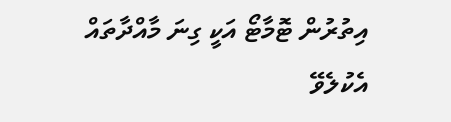އިތުރުން ޓޮމާޓޯ އަކީ ގިނަ މާއްދާތައް އެކުލެވޭ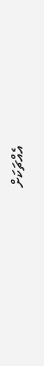އެއްޗަކަށް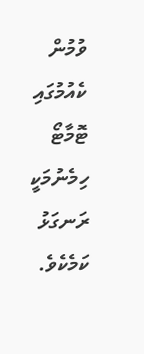ވުމުން ކެއުމުގައި ޓޮމާޓޯ ހިމެނުމަކީ ރަނގަޅު ކަމެކެވެ.